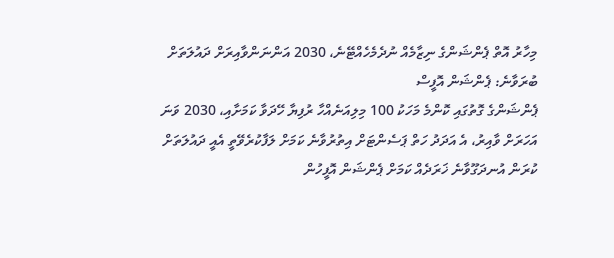މިހާރު އޮތް ޕެންޝަންގެ ނިޒާމެއް ނުދެމެހެއްޓޭނެ، 2030 އަންނަންވާއިރަށް ދައުލަތަށް ބުރަވާނެ: ޕެންޝަން އޮފީސް
ޕެންޝަންގެ ގޮތުގައި ކޮންމެ މަހަކު 100 މިލިއަނެއްހާ ރުފިޔާ ހޭދަވާ ކަމަށާއި، 2030 ވަނަ އަހަރަށް ވާއިރު، އެ އަދަދު ހަތް ޕަސެންޓަށް އިތުރުވާނެ ކަމަށް ލަފާކުރެވޭތީ އެއީ ދައުލަތަށް ކުރަން އުނދަގޫވާނެ ޚަރަދެއް ކަމަށް ޕެންޝަން އޮފީހުން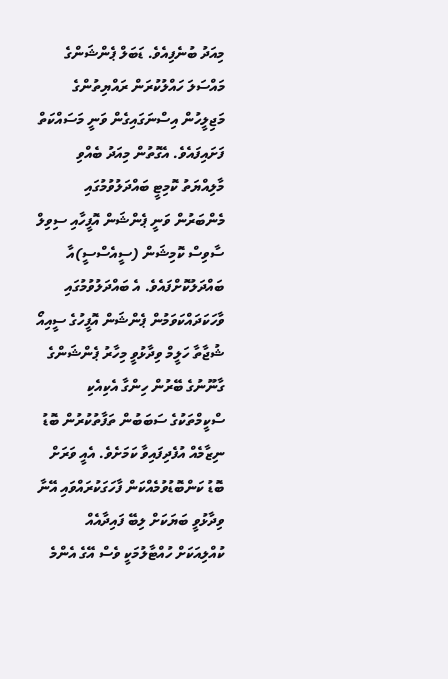މިއަދު ބުނެފިއެވެ. ޑަބަލް ޕެންޝަންގެ މައްސަލަ ހައްލުކުރަން ރައްޔިތުންގެ މަޖިލީހުން އިސްނަގައިގެން ވަނީ މަސައްކަތް ފަށައިފައެވެ. އެގޮތުން މިއަދު ބެއްވި މާލިއްޔަތު ކޮމިޓީ ބައްދަލުވުމުގައި މެންބަރުން ވަނީ ޕެންޝަން އޮފީހާއި ސިވިލް ސާވިސް ކޮމިޝަން (ސީއެސްސީ)އާ ބައްދަލުކޮށްފައެވެ. އެ ބައްދަލުވުމުގައި ވާހަކަދައްކަވަމުން ޕެންޝަން އޮފީހުގެ ސީއިއޯ ޝުޖާތާ ހަލީމް ވިދާޅުވީ މިހާރު ޕެންޝަންގެ ގާނޫނުގެ ބޭރުން ހިންގާ އެކިއެކި ސްކީމްތަކުގެ ސަބަބުން ތަފާތުކުރުން ބޮޑު ނިޒާމެއް އުފެދިފައިވާ ކަމަށެވެ. އެއީ ވަރަށް ބޮޑު ކަންބޮޑުވުމެއްކަން ފާހަގަކުރައްވައި އޭނާ ވިދާޅުވީ ބަޔަކަށް ލިބޭ ފައިދާއެއް ކުއްލިއަކަށް ހުއްޓާލުމަކީ ވެސް އޭގެ އެންމެ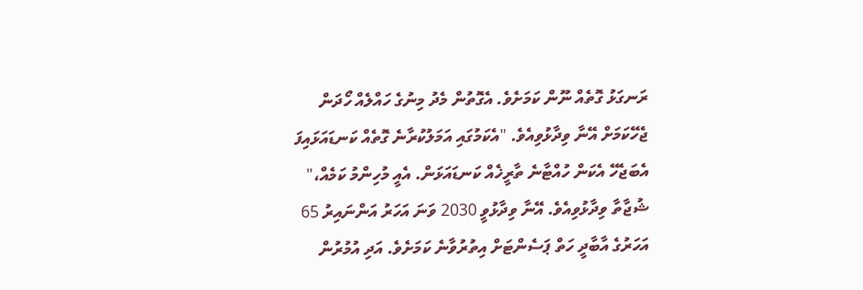ރަނގަޅު ގޮތެއް ނޫން ކަމަށެވެ. އެގޮތުން މެދު މިނުގެ ހައްލެއް ހޯދަން ޖެހޭކަމަށް އޭނާ ވިދާޅުވިއެވެ. "އެކަމުގައި އަމަލުކުރާނެ ގޮތެއް ކަނޑައަޅައިފަ އެބަޖެހޭ އެކަން ހުއްޓާނެ ތާރީޚެއް ކަނޑައަޅަން. އެއީ މުހިންމު ކަމެއް،" ޝުޖާތާ ވިދާޅުވިއެވެ. އޭނާ ވިދާޅުވީ 2030 ވަނަ އަހަރު އަންނައިރު 65 އަހަރުގެ އާބާދީ ހަތް ޕަސެންޓަށް އިތުރުވާނެ ކަމަށެވެ. އަދި އުމުރުން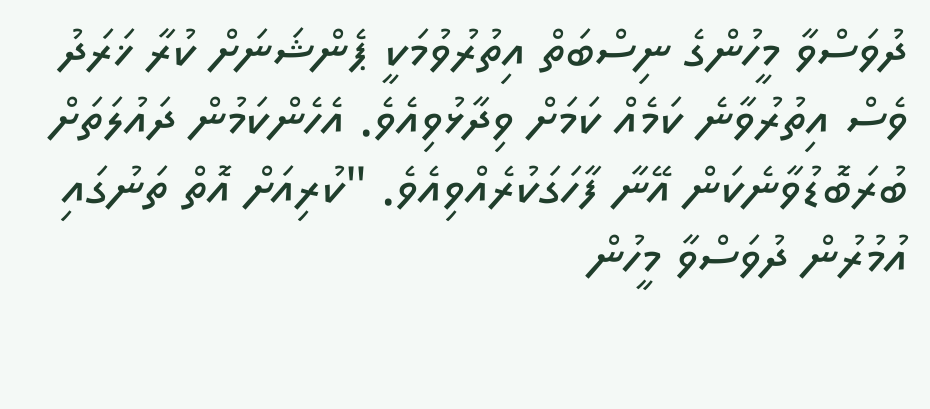ދުވަސްވާ މީހުންގެ ނިސްބަތް އިތުރުވުމަކީ ޕެންޝަނަށް ކުރާ ޚަރަދު ވެސް އިތުރުވާނެ ކަމެއް ކަމަށް ވިދާޅުވިއެވެ. އެހެންކަމުން ދައުލަތަށް ބުރަބޮޑުވާނެކަން އޭނާ ފާހަގަކުރެއްވިއެވެ. "ކުރިއަށް އޮތް ތަނުގައި އުމުރުން ދުވަސްވާ މީހުން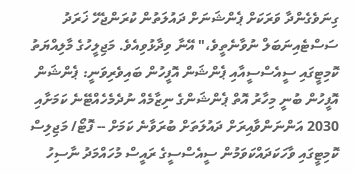ގިނަވެގެންދާ ވަރަކަށް ޕެންޝަނަށް ދައުލަތުން ކުރަންޖެހޭ ޚަރަދު ސަސްޓެއިނަބަލް ނުވާނެތީވެ،" އޭނާ ވިދާޅުވިއެވެ. މަޖިލީހުގެ މާލިއްޔަތު ކޮމިޓީގައި ސީއެސްސީއާއި ޕެންޝަން އޮފީހުން ބައިވެރިވަނީ: ޕެންޝަން އޮފީހުން ބުނީ މިހާރު އޮތް ޕެންޝަންގެ ނިޒާމެއް ނުދެމެހެއްޓޭނެ ކަމަށާއި 2030 އަންނަންވާއިރަށް ދައުލަތަށް ބުރަވާނެ ކަމަށް -- ފޮޓޯ/ މަޖިލިސް ކޮމިޓީގައި ވާހަކަދައްކަވަމުން ސީއެސްސީގެ ރައީސް މުހައްމަދު ނާސިހު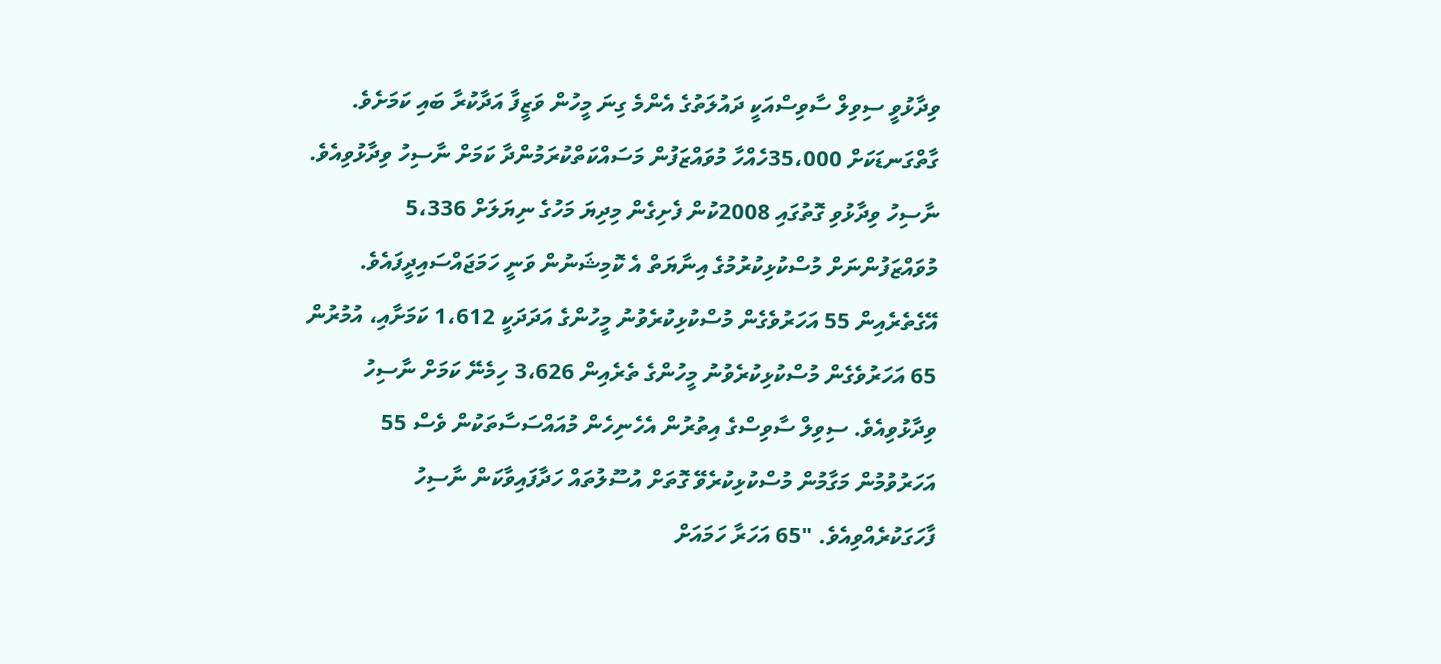ވިދާޅުވީ ސިވިލް ސާވިސްއަކީ ދައުލަތުގެ އެންމެ ގިނަ މީހުން ވަޒީފާ އަދާކުރާ ބައި ކަމަށެވެ. ގާތްގަނޑަކަށް 35،000ހެއްހާ މުވައްޒަފުން މަސައްކަތްކުރަމުންދާ ކަމަށް ނާސިހު ވިދާޅުވިއެވެ. ނާސިހު ވިދާޅުވި ގޮތުގައި 2008ކުން ފެށިގެން މިދިޔަ މަހުގެ ނިޔަލަށް 5،336 މުވައްޒަފުންނަށް މުސްކުޅިކުރުމުގެ އިނާޔަތް އެ ކޮމިޝަނުން ވަނީ ހަމަޖައްސައިދީފައެވެ. އޭގެތެރެއިން 55 އަހަރުވެގެން މުސްކުޅިކުރެވުނު މީހުންގެ އަދަދަކީ 1،612 ކަމަށާއި، އުމުރުން 65 އަހަރުވެގެން މުސްކުޅިކުރެވުނު މީހުންގެ ތެރެއިން 3،626 ހިމެނޭ ކަމަށް ނާސިހު ވިދާޅުވިއެވެ. ސިވިލް ސާވިސްގެ އިތުރުން އެހެނިހެން މުއައްސަސާތަކުން ވެސް 55 އަހަރުވުމުން މަގާމުން މުސްކުޅިކުރެވޭ ގޮތަށް އުސޫލުތައް ހަދާފައިވާކަން ނާސިހު ފާހަގަކުރެއްވިއެވެ. "65 އަހަރާ ހަމައަށް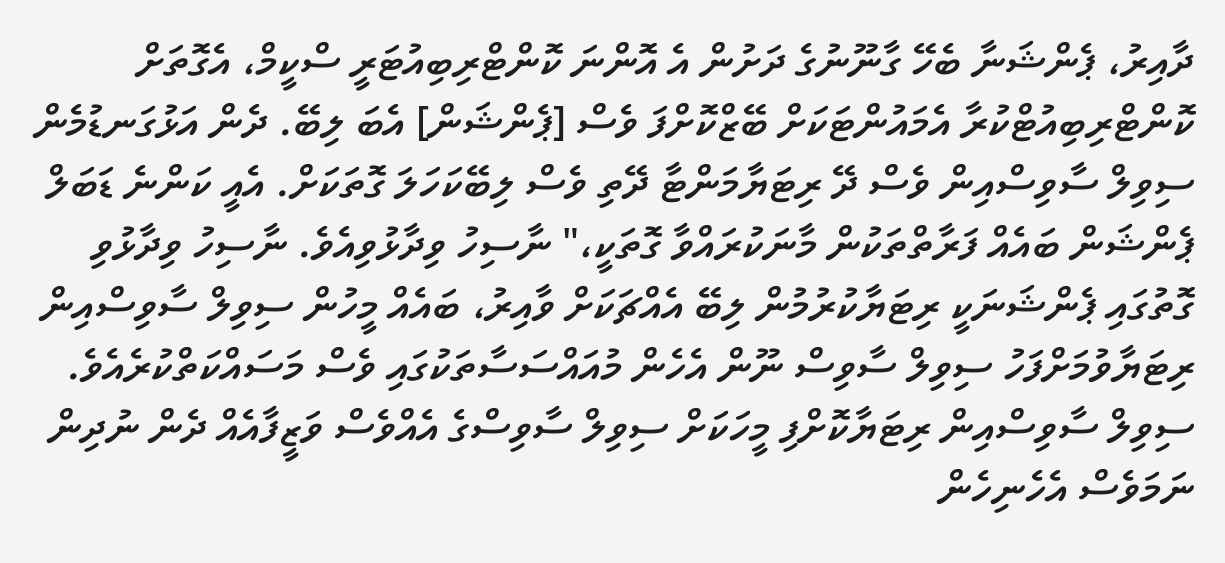ދާއިރު، ޕެންޝަނާ ބެހޭ ގާނޫނުގެ ދަށުން އެ އޮންނަ ކޮންޓްރިބިއުޓަރީ ސްކީމް، އެގޮތަށް ކޮންޓްރިބިއުޓްކުރާ އެމައުންޓަކަށް ބޭޒްކޮށްފަ ވެސް [ޕެންޝަން] އެބަ ލިބޭ. ދެން އަޅުގަނޑުމެން ސިވިލް ސާވިސްއިން ވެސް ދޭ ރިޓަޔާމަންޓާ ދޭތި ވެސް ލިބޭކަހަލަ ގޮތަކަށް. އެއީ ކަންނެ ޑަބަލް ޕެންޝަން ބައެއް ފަރާތްތަކުން މާނަކުރައްވާ ގޮތަކީ،" ނާސިހު ވިދާޅުވިއެވެ. ނާސިހު ވިދާޅުވި ގޮތުގައި ޕެންޝަނަކީ ރިޓަޔާކުރުމުން ލިބޭ އެއްޗަކަށް ވާއިރު، ބައެއް މީހުން ސިވިލް ސާވިސްއިން ރިޓަޔާވުމަށްފަހު ސިވިލް ސާވިސް ނޫން އެހެން މުއައްސަސާތަކުގައި ވެސް މަސައްކަތްކުރެއެވެ. ސިވިލް ސާވިސްއިން ރިޓަޔާކޮށްފި މީހަކަށް ސިވިލް ސާވިސްގެ އެއްވެސް ވަޒީފާއެއް ދެން ނުދިން ނަމަވެސް އެހެނިހެން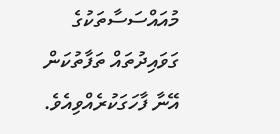މުއައްސަސާތަކުގެ ގަވައިދުތައް ތަފާތުކަން އޭނާ ފާހަގަކުރެއްވިއެވެ.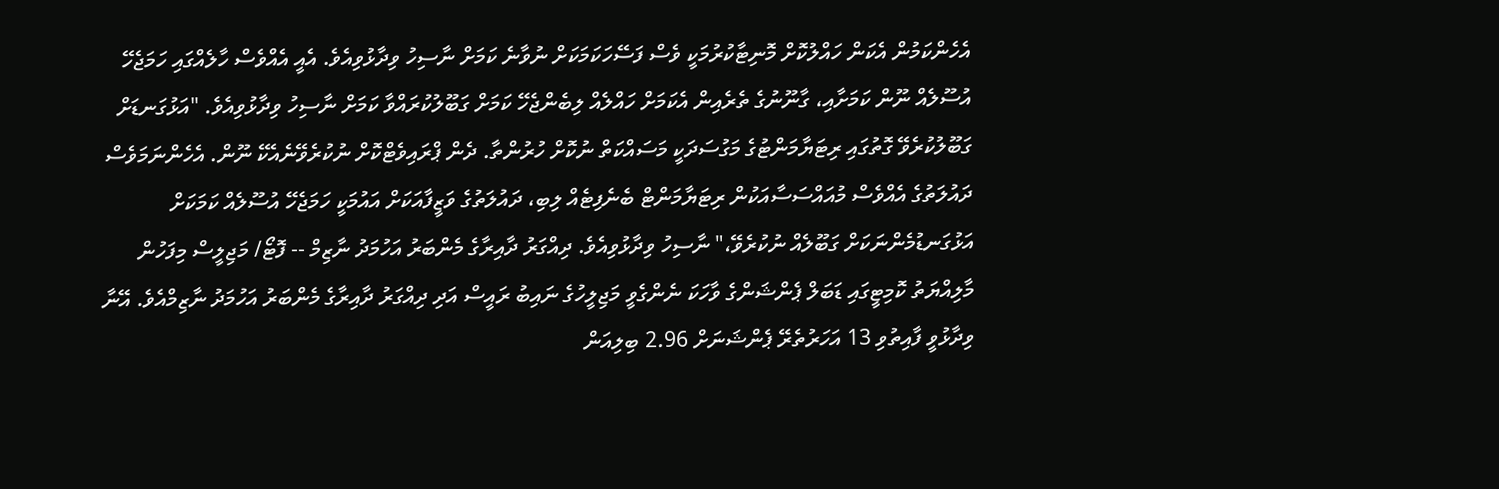އެހެންކަމުން އެކަން ހައްލުކޮށް މޮނިޓާކުރުމަކީ ވެސް ފަސޭހަކަމަކަށް ނުވާނެ ކަމަށް ނާސިހު ވިދާޅުވިއެވެ. އެއީ އެއްވެސް ހާލެއްގައި ހަމަޖެހޭ އުސޫލެއް ނޫން ކަމަށާއި، ގާނޫނުގެ ތެރެއިން އެކަމަށް ހައްލެއް ލިބެންޖެހޭ ކަމަށް ގަބޫލުކުރައްވާ ކަމަށް ނާސިހު ވިދާޅުވިއެވެ. "އަޅުގަނޑަށް ގަބޫލުކުރެވޭ ގޮތުގައި ރިޓަޔާމަންޓުގެ މަގުސަދަކީ މަސައްކަތް ނުކޮށް ހުރުންތާ. ދެން ޕްރައިވެޓްކޮށް ނުކުރެވޭނެއެކޭ ނޫން. އެހެންނަމަވެސް ދައުލަތުގެ އެއްވެސް މުއައްސަސާއަކުން ރިޓަޔާމަންޓް ބެނެފިޓެއް ލިބި، ދައުލަތުގެ ވަޒީފާއަކަށް އައުމަކީ ހަމަޖެހޭ އުސޫލެއް ކަމަކަށް އަޅުގަނޑުމެންނަކަށް ގަބޫލެއް ނުކުރެވޭ،" ނާސިހު ވިދާޅުވިއެވެ. ދިއްގަރު ދާއިރާގެ މެންބަރު އަހުމަދު ނާޒިމް -- ފޮޓޯ/ މަޖިލީސް މިފަހުން މާލިއްޔަތު ކޮމިޓީގައި ޑަބަލް ޕެންޝަންގެ ވާހަކަ ނެންގެވީ މަޖިލީހުގެ ނައިބު ރައީސް އަދި ދިއްގަރު ދާއިރާގެ މެންބަރު އަހުމަދު ނާޒިމްއެވެ. އޭނާ ވިދާޅުވީ ފާއިތުވި 13 އަހަރުތެރޭ ޕެންޝަނަށް 2.96 ބިލިއަން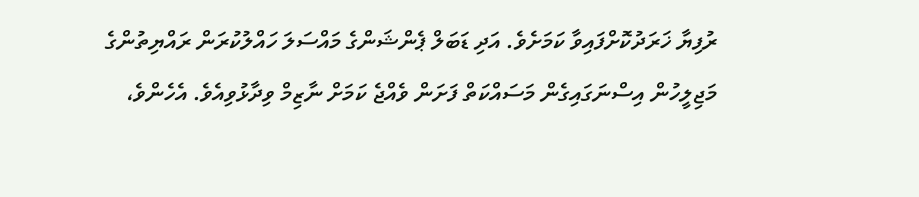ރުފިޔާ ޚަރަދުކޮށްފައިވާ ކަމަށެވެ. އަދި ޑަބަލް ޕެންޝަންގެ މައްސަލަ ހައްލުކުރަން ރައްޔިތުންގެ މަޖިލީހުން އިސްނަގައިގެން މަސައްކަތް ފަށަން ވެއްޖެ ކަމަށް ނާޒިމް ވިދާޅުވިއެވެ. އެހެންވެ،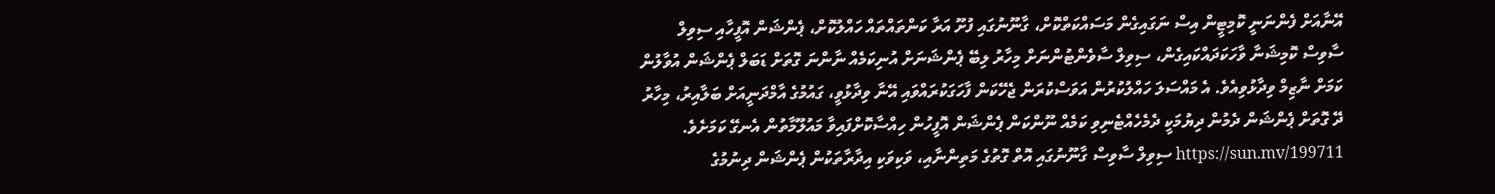އޭނާއަށް ފެންނަނީ ކޮމިޓީން އިސް ނަގައިގެން މަސައްކަތްކޮށް، ގާނޫނުގައި ފުށޫ އަރާ ކަންތައްތައް ހައްލުކޮށް، ޕެންޝަން އޮފީހާއި ސިވިލް ސާވިސް ކޮމިޝަނާ ވާހަކަދައްކައިގެން، ސިވިލް ސާވެންޓުންނަށް މިހާރު ލިބޭ ޕެންޝަނަށް އުނިކަމެއް ނާންނަ ގޮތަށް ޑަބަލް ޕެންޝަން އުވާލުން ކަމަށް ނާޒިމް ވިދާޅުވިއެވެ. އެ މައްސަލަ ހައްލުކުރުން އަވަސްކުރަން ޖެހޭކަން ފާހަގަކުރައްވައި އޭނާ ވިދާޅުވީ، ގައުމުގެ އާމްދަނީއަށް ބަލާއިރު، މިހާރު ދޭ ގޮތަށް ޕެންޝަން ދެމުން ދިޔުމަކީ ދެމެހެއްޓެނިވި ކަމެއް ނޫންކަން ޕެންޝަން އޮފީހުން ހިއްސާކޮށްފައިވާ މައުލޫމާތުން އެނގޭ ކަމަށެވެ. https://sun.mv/199711 ސިވިލް ސާވިސް ގާނޫނުގައި އޮތް ގޮތުގެ މަތިންނާއި، ވަކިވަކި އިދާރާތަކުން ޕެންޝަން ދިނުމުގެ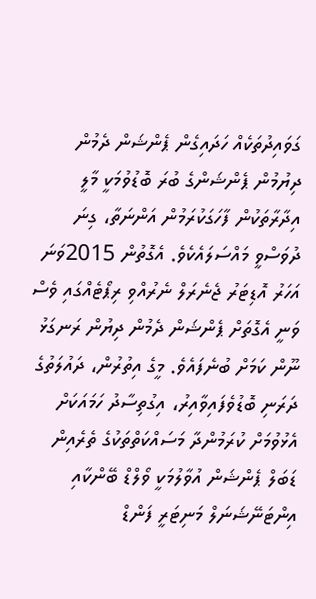ގަވައިދުތަކެއް ހަދައިގެން ޕެންޝަން ދެމުން ދިޔުމުން ޕެންޝަންގެ ބުރަ ބޮޑުވުމަކީ މާލީ އިދާރާތަކުން ފާހަގަކުރަމުން އަންނަތާ، ގިނަ ދުވަސްވީ މައްސަލައެކެވެ. އެގޮތުން 2015ވަނަ އަހަރު އޮޑިޓަރު ޖެނެރަލް ނެރުއްވި ރިޕޯޓެއްގައި ވެސް ވަނީ އެގޮތަށް ޕެންޝަން ދެމުން ދިޔުން ރަނގަޅު ނޫން ކަމަށް ބުނެފައެވެ. މީގެ އިތުރުން، ދައުލަތުގެ ދަރަނި ބޮޑުވެފައިވާއިރު، އިގުތިސާދު ހަމައަކަށް އެޅުވުމަށް ކުރަމުންދާ މަސައްކަތްތަކުގެ ތެރެއިން ޑަބަލް ޕެންޝަން އުވާލުމަކީ ވޯލްޑް ބޭންކާއި އިންޓަނޭޝަނަލް މަނިޓަރީ ފަންޑް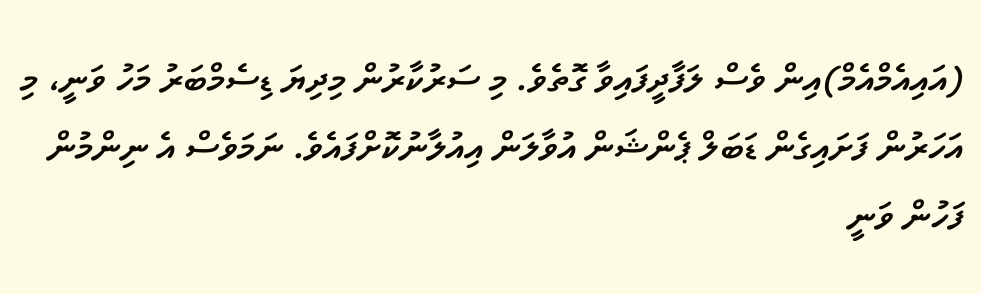(އައިއެމްއެމް)އިން ވެސް ލަފާދީފައިވާ ގޮތެވެ. މި ސަރުކާރުން މިދިޔަ ޑިސެމްބަރު މަހު ވަނީ، މި އަހަރުން ފަށައިގެން ޑަބަލް ޕެންޝަން އުވާލަން އިއުލާނުކޮށްފައެވެ. ނަމަވެސް އެ ނިންމުން ފަހުން ވަނީ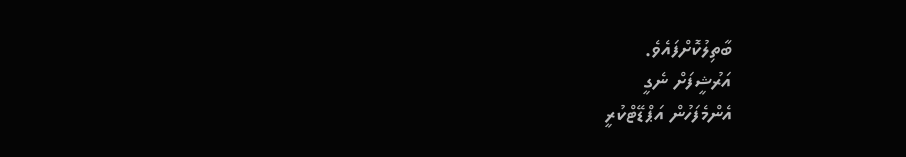ބާތިލުކޮށްފައެވެ.
އަރުޝީފަށް ނެގީ
އެންމެފަހުން އަޕްޑޭޓްކުރީ